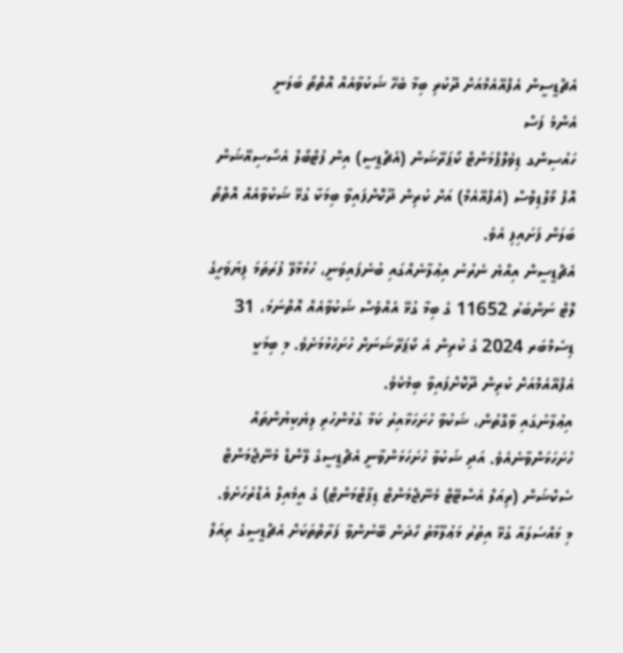އެޗްޑީސީން އެފްއޭއެމްއަށް ދޫކުރި ބިމާ ބެހޭ ޝަކުވާއެއް އޮތްތޯ ބަލަނީ
އެންމެ ފަސް
ހައުސިންގ ޑިވެލޮޕްމަންޓް ކޯޕަރޭޝަން (އެޗްޑީސީ) އިން ފުޓްބޯލް އެސޯސިއޭޝަން އޮފް މޯލްޑިވްސް (އެފްއޭއެމް) އަށް ކުރިން ދޫކޮށްފައިވާ ބިމަކާ ގުޅޭ ޝަކުވާއެއް އޮތްތޯ ބަލަން ފަށައިފި އެވެ.
އެޗްޑީސީން އިއްޔެ ނެރުނު އިޢުލާނެއްގައި ބުނެފައިވަނީ، ހުޅުމާލޭ ފުރަތަމަ ފިޔަވަހީގެ ލޮޓް ނަންބަރު 11652 ގެ ބިމާ ގުޅޭ އެއްވެސް ޝަކުވާއެއް އޮތްނަމަ، 31 ޑިސެމްބަރ 2024 ގެ ކުރިން އެ ކޯޕަރޭޝަނަށް ހުށަހެޅުމަށެވެ. މި ބިމަކީ އެފްއޭއެމްއަށް ކުރިން ދޫކޮށްފައިވާ ބިމެކެވެ.
އިޢުލާނުގައި ވާގޮތުން، ޝަކުވާ ހުށަހަޅާއިރު ކަމާ ގުޅުންހުރި ލިޔެކިޔުންތައް ހުށަހަޅަންވާނެއެވެ. އަދި ޝަކުވާ ހުށަހަޅަންވާނީ އެޗްޑީސީގެ ލޭންޑް މެނޭޖްމަންޓް ސެކްޝަން (ރިއަލް އެސްޓޭޓް މެނޭޖްމަންޓް ޑިޕާޓްމަންޓް) ގެ އީމެއިލް އެޑްރެހަށެވެ.
މި މައްސަލައާ ގުޅޭ އިތުރު މަޢުލޫމާތު ހޯދަން ބޭނުންވާ ފަރާތްތަކަށް އެޗްޑީސީގެ ރިއަލް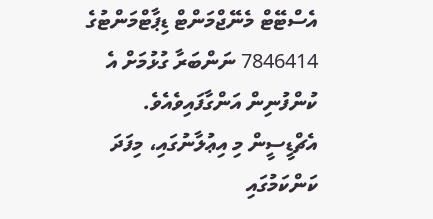އެސްޓޭޓް މެނޭޖްމަންޓް ޑިޕާޓްމަންޓުގެ 7846414 ނަންބަރާ ގުޅުމަށް އެ ކުންފުނިން އަންގާފައިވެއެވެ.
އެޗްޑީސީން މި އިޢުލާނުގައި، މިފަދަ ކަންކަމުގައި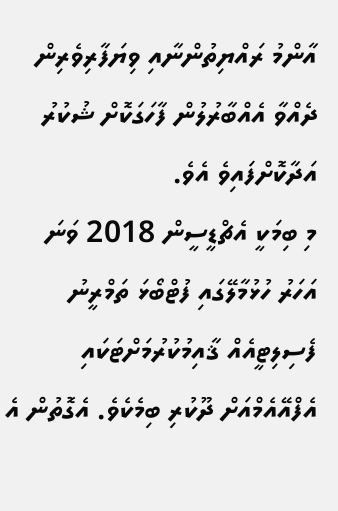އާންމު ރައްޔިތުންނާއި ވިޔަފާރިވެރިން ދެއްވާ އެއްބާރުލުން ފާހަގަކޮށް ޝުކުރު އަދާކޮށްފައިވެ އެވެ.
މި ބިމަކީ އެޗްޑީސީން 2018 ވަނަ އަހަރު ހުޅުމާލޭގައި ފުޓްބޯޅަ ތަމްރީނު ފެސިލިޓީއެއް ޤާއިމުކުރުމަށްޓަކައި އެފްއޭއެމްއަށް ދޫކުރި ބިމެކެވެ. އެގޮތުން އެ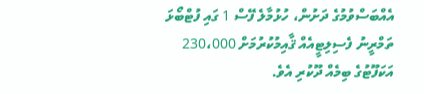އެއްބަސްވުމުގެ ދަށުން، ހުޅުމާލެ ފޭސް 1 ގައި ފުޓްބޯޅަ ތަމްރީނު ފެސިލިޓީއެއް ޤާއިމުކުރުމަށް 230،000 އަކަފޫޓުގެ ބިމެއް ދޫކުރި އެވެ.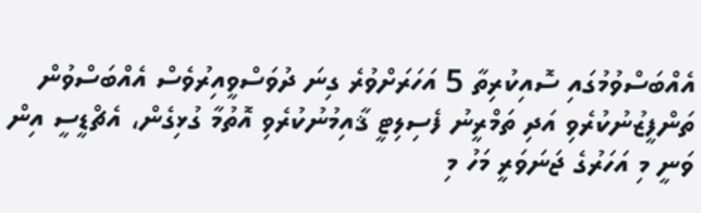އެއްބަސްވުމުގައި ސޮއިކުރިތާ 5 އަހަރަށްވުރެ ގިނަ ދުވަސްވީއިރުވެސް އެއްބަސްވުން ތަންފީޒުނުކުރެވި އަދި ތަމްރީނު ފެސިލިޓީ ޤާއިމުނުކުރެވި އޮތުމާ ގުޅިގެން، އެޗްޑީސީ އިން ވަނީ މި އަހަރުގެ ޖަނަވަރީ މަހު މި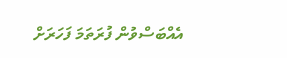އެއްބަސްވުން ފުރަތަމަ ފަހަރަށް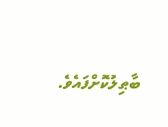ބާޠިލުކޮށްފައެވެ.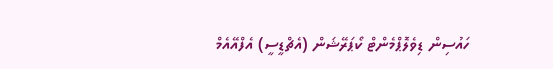ހައުސިން ޑިވެލޮޕްމެންޓް ކޯޕަރޭޝަން (އެޗްޑީސީ) އެފްއޭއެމް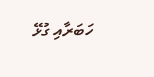ހަބަރާއި ގުޅޭ